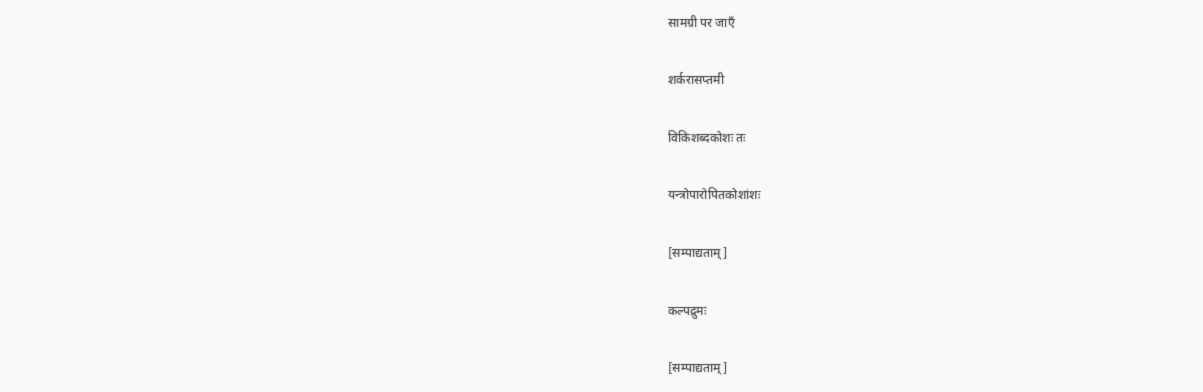सामग्री पर जाएँ

शर्करासप्तमी

विकिशब्दकोशः तः

यन्त्रोपारोपितकोशांशः

[सम्पाद्यताम्]

कल्पद्रुमः

[सम्पाद्यताम्]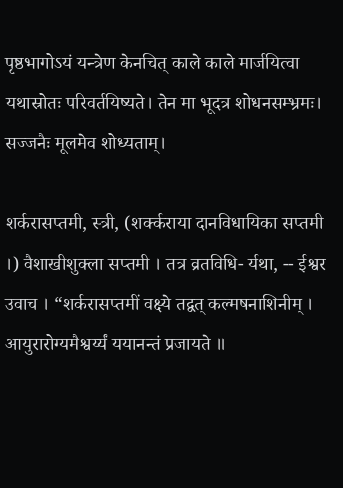पृष्ठभागोऽयं यन्त्रेण केनचित् काले काले मार्जयित्वा यथास्रोतः परिवर्तयिष्यते। तेन मा भूदत्र शोधनसम्भ्रमः। सज्जनैः मूलमेव शोध्यताम्।

शर्करासप्तमी, स्त्री, (शर्क्कराया दानविधायिका सप्तमी ।) वैशाखीशुक्ला सप्तमी । तत्र व्रतविधि- र्यथा, -- ईश्वर उवाच । “शर्करासप्तमीं वक्ष्ये तद्वत् कल्मषनाशिनीम् । आयुरारोग्यमैश्वर्य्यं ययानन्तं प्रजायते ॥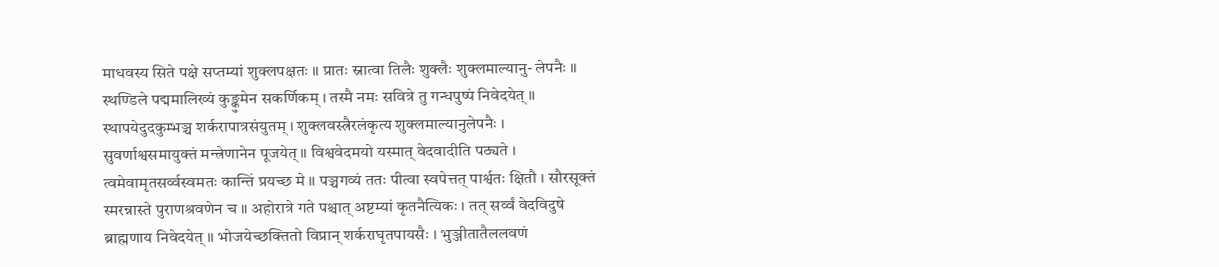माधवस्य सिते पक्षे सप्तम्यां शुक्लपक्षतः ॥ प्रातः स्नात्वा तिलैः शुक्लैः शुक्लमाल्यानु- लेपनैः ॥ स्थण्डिले पद्ममालिख्यं कुङ्कुमेन सकर्णिकम् । तस्मै नमः सवित्रे तु गन्धपुष्पं निवेदयेत् ॥ स्थापयेदुदकुम्भञ्च शर्करापात्रसंयुतम् । शुक्लवस्त्रैरलंकृत्य शुक्लमाल्यानुलेपनैः । सुवर्णाश्वसमायुक्तं मन्त्रेणानेन पूजयेत् ॥ विश्ववेदमयो यस्मात् वेदवादीति पठ्यते । त्वमेवामृतसर्व्वस्वमतः कान्तिं प्रयच्छ मे ॥ पञ्चगव्यं ततः पीत्वा स्वपेत्तत् पार्श्वतः क्षितौ । सौरसूक्तं स्मरन्नास्ते पुराणश्रवणेन च ॥ अहोरात्रे गते पश्चात् अष्टम्यां कृतनैत्यिकः । तत् सर्व्वं वेदविदुषे ब्राह्मणाय निवेदयेत् ॥ भोजयेच्छक्तितो विप्रान् शर्कराघृतपायसैः । भुञ्जीतातैललवणं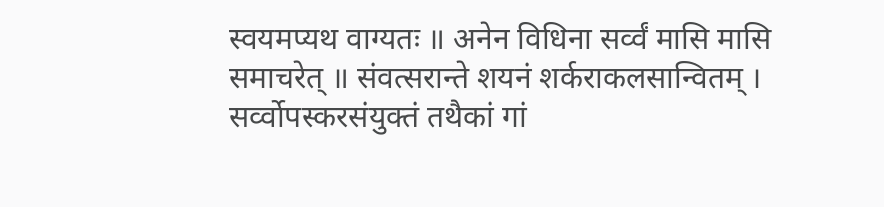स्वयमप्यथ वाग्यतः ॥ अनेन विधिना सर्व्वं मासि मासि समाचरेत् ॥ संवत्सरान्ते शयनं शर्कराकलसान्वितम् । सर्व्वोपस्करसंयुक्तं तथैकां गां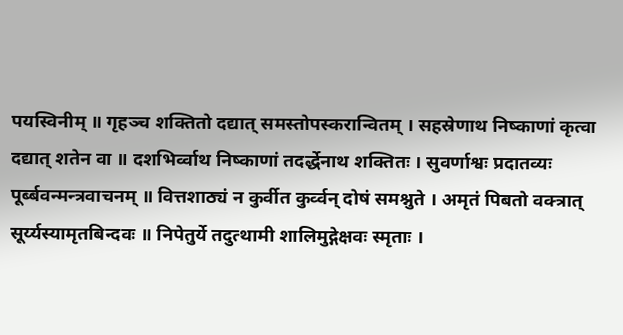पयस्विनीम् ॥ गृहञ्च शक्तितो दद्यात् समस्तोपस्करान्वितम् । सहस्रेणाथ निष्काणां कृत्वा दद्यात् शतेन वा ॥ दशभिर्व्वाथ निष्काणां तदर्द्धेनाथ शक्तितः । सुवर्णाश्वः प्रदातव्यः पूर्ब्बवन्मन्त्रवाचनम् ॥ वित्तशाठ्यं न कुर्वीत कुर्व्वन् दोषं समश्नुते । अमृतं पिबतो वक्त्रात् सूर्य्यस्यामृतबिन्दवः ॥ निपेतुर्ये तदुत्थामी शालिमुद्गेक्षवः स्मृताः ।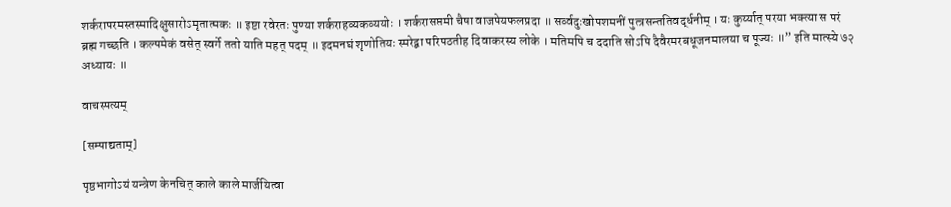शर्करापरमस्तस्मादिक्षुसारोऽमृतात्मकः ॥ इष्टा रवेरतः पुण्या शर्कराहव्यकव्ययोः । शर्करासप्तमी चैषा वाजपेयफलप्रदा ॥ सर्व्वदुःखोपशमनीं पुत्त्रसन्ततिवर्द्धनीम् । यः कुर्य्यात् परया भक्त्या स परं ब्रह्म गच्छति । कल्पमेकं वसेत् स्वर्गे ततो याति महत् पदम् ॥ इदमनघं शृणोतियः स्मरेद्बा परिपठतीह दिवाकरस्य लोके । मतिमपि च ददाति सोऽपि दैवैरमरबधूजनमालया च पूज्यः ॥” इति मात्स्ये ७२ अध्यायः ॥

वाचस्पत्यम्

[सम्पाद्यताम्]

पृष्ठभागोऽयं यन्त्रेण केनचित् काले काले मार्जयित्वा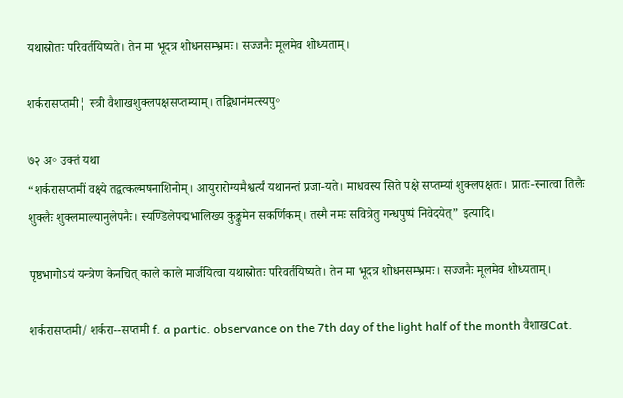यथास्रोतः परिवर्तयिष्यते। तेन मा भूदत्र शोधनसम्भ्रमः। सज्जनैः मूलमेव शोध्यताम्।

शर्करासप्तमी¦ स्त्री वैशाखशुक्लपक्षसप्तम्याम्। तद्विधानंमत्स्यपु॰

७२ अ॰ उक्तं यथा
“शर्करासप्तमीं वक्ष्ये तद्वत्कल्मषनाशिनोम्। आयुरारोग्यमैश्वर्त्यं यथानन्तं प्रजा-यते। माधवस्य सिते पक्षे सप्तम्यां शुक्लपक्षतः। प्रातः-स्नात्वा तिलैः शुक्लैः शुक्लमाल्यानुलेपनैः। स्यण्डिलेपद्मभालिख्य कुङ्कुमेन सकर्णिकम्। तस्मै नमः सवित्रेतु गन्धपुष्पं निवेदयेत्” इत्यादि।

पृष्ठभागोऽयं यन्त्रेण केनचित् काले काले मार्जयित्वा यथास्रोतः परिवर्तयिष्यते। तेन मा भूदत्र शोधनसम्भ्रमः। सज्जनैः मूलमेव शोध्यताम्।

शर्करासप्तमी/ शर्करा--सप्तमी f. a partic. observance on the 7th day of the light half of the month वैशाखCat.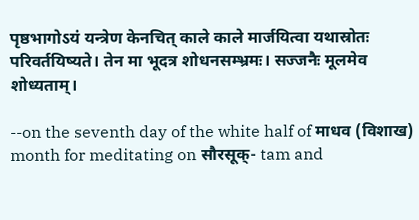पृष्ठभागोऽयं यन्त्रेण केनचित् काले काले मार्जयित्वा यथास्रोतः परिवर्तयिष्यते। तेन मा भूदत्र शोधनसम्भ्रमः। सज्जनैः मूलमेव शोध्यताम्।

--on the seventh day of the white half of माधव (विशाख) month for meditating on सौरसूक्- tam and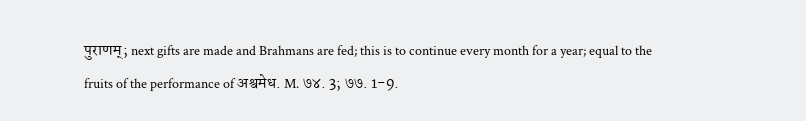पुराणम्; next gifts are made and Brahmans are fed; this is to continue every month for a year; equal to the fruits of the performance of अश्वमेध. M. ७४. 3; ७७. 1-9.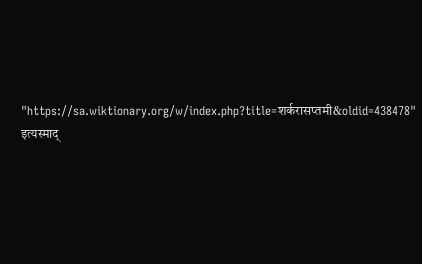"https://sa.wiktionary.org/w/index.php?title=शर्करासप्तमी&oldid=438478" इत्यस्माद्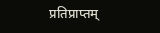प्रतिप्राप्तम्